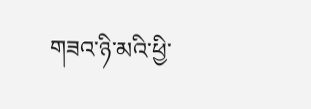གཟའ་ཉི་མའི་ཕྱི་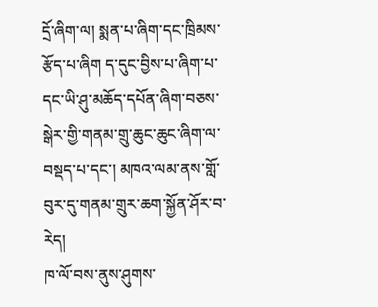དྲོ་ཞིག་ལ། སྨན་པ་ཞིག་དང་ཁྲིམས་རྩོད་པ་ཞིག ད་དུང་བྱིས་པ་ཞིག་པ་དང་ཡི་ཤུ་མཆོད་དཔོན་ཞིག་བཅས་སྒེར་གྱི་གནམ་གྲུ་ཆུང་ཆུང་ཞིག་ལ་བསྡད་པ་དང་། མཁའ་ལམ་ནས་གློ་བུར་དུ་གནམ་གྲུར་ཆག་སྐྱོན་ཤོར་བ་རེད།
ཁ་ལོ་བས་ནུས་ཤུགས་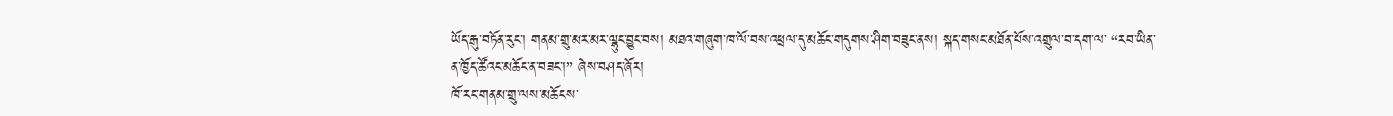ཡོད་རྒུ་བཏོན་རུང་། གནམ་གྲུ་མར་མར་ལྷུང་བྱུང་བས། མཐའ་གཞུག་ཁ་ལོ་བས་འཕྲལ་དུ་མཆོང་གདུགས་ཤིག་བཟུང་ནས། སྐད་གསང་མཐོན་པོས་འགྲུལ་བ་དག་ལ་ “རབ་ཡིན་ན་ཁྱོད་ཚོའང་མཆོང་ན་བཟང་།” ཞེས་བཤད་ཞོར།
ཁོ་རང་གནམ་གྲུ་ལས་མཆོངས་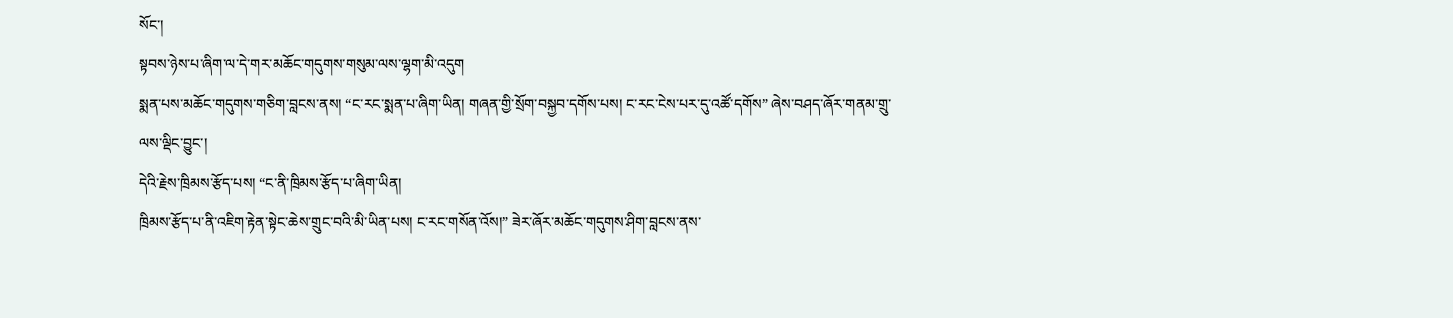སོང་།
སྟབས་ཉེས་པ་ཞིག་ལ་དེ་གར་མཆོང་གདུགས་གསུམ་ལས་ལྷག་མི་འདུག
སྨན་པས་མཆོང་གདུགས་གཅིག་བླངས་ནས། “ང་རང་སྨན་པ་ཞིག་ཡིན། གཞན་གྱི་སྲོག་བསྐྱབ་དགོས་པས། ང་རང་ངེས་པར་དུ་འཚོ་དགོས” ཞེས་བཤད་ཞོར་གནམ་གྲུ་ལས་ལྡིང་བྱུང་།
དེའི་རྗེས་ཁྲིམས་རྩོད་པས། “ང་ནི་ཁྲིམས་རྩོད་པ་ཞིག་ཡིན།
ཁྲིམས་རྩོད་པ་ནི་འཇིག་རྟེན་སྟེང་ཆེས་གྲུང་བའི་མི་ཡིན་པས། ང་རང་གསོན་འོས།” ཟེར་ཞོར་མཆོང་གདུགས་ཤིག་བླངས་ནས་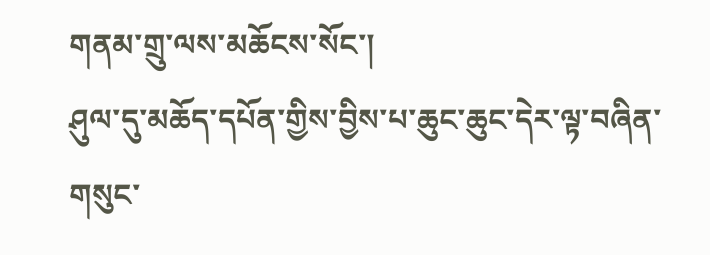གནམ་གྲུ་ལས་མཆོངས་སོང་།
ཤུལ་དུ་མཆོད་དཔོན་གྱིས་བྱིས་པ་ཆུང་ཆུང་དེར་ལྟ་བཞིན་གསུང་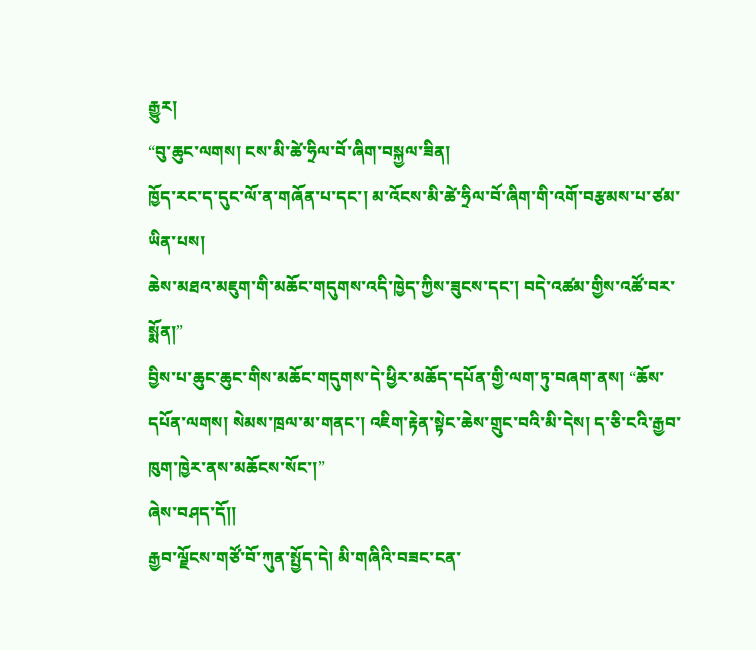རྒྱུར།
“བུ་ཆུང་ལགས། ངས་མི་ཚེ་ཧྲིལ་བོ་ཞིག་བསྐྱལ་ཟིན།
ཁྱོད་རང་ད་དུང་ལོ་ན་གཞོན་པ་དང་། མ་འོངས་མི་ཚེ་ཧྲིལ་བོ་ཞིག་གི་འགོ་བརྩམས་པ་ཙམ་ཡིན་པས།
ཆེས་མཐའ་མཇུག་གི་མཆོང་གདུགས་འདི་ཁྱེད་ཀྱིས་ཟུངས་དང་། བདེ་འཚམ་གྱིས་འཚོ་བར་སྨོན།”
བྱིས་པ་ཆུང་ཆུང་གིས་མཆོང་གདུགས་དེ་ཕྱིར་མཆོད་དཔོན་གྱི་ལག་ཏུ་བཞག་ནས། “ཆོས་དཔོན་ལགས། སེམས་ཁྲལ་མ་གནང་། འཇིག་རྟེན་སྟེང་ཆེས་གྲུང་བའི་མི་དེས། ད་ཅི་ངའི་རྒྱབ་ཁུག་ཁྱེར་ནས་མཆོངས་སོང་།”
ཞེས་བཤད་དོ།།
རྒྱབ་ལྗོངས་གཙོ་བོ་ཀུན་སྤྱོད་དེ། མི་གཞིའི་བཟང་ངན་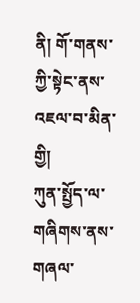ནི། གོ་གནས་ཀྱི་སྟེང་ནས་འཇལ་བ་མིན་གྱི།
ཀུན་སྤྱོད་ལ་གཞིགས་ནས་གཞལ་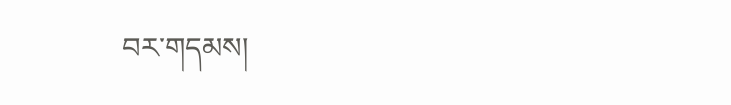བར་གདམས།